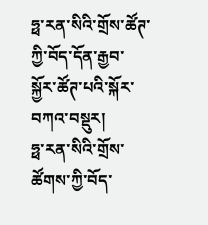ཧྥ་རན་སིའི་གྲོས་ཚོཊ་ཀྱི་བོད་དོན་རྒྱབ་སྐྱོར་ཚོཊ་པའི་སྐོར་བཀའ་བསྡུར།
ཧྥ་རན་སིའི་གྲོས་ཚོགས་ཀྱི་བོད་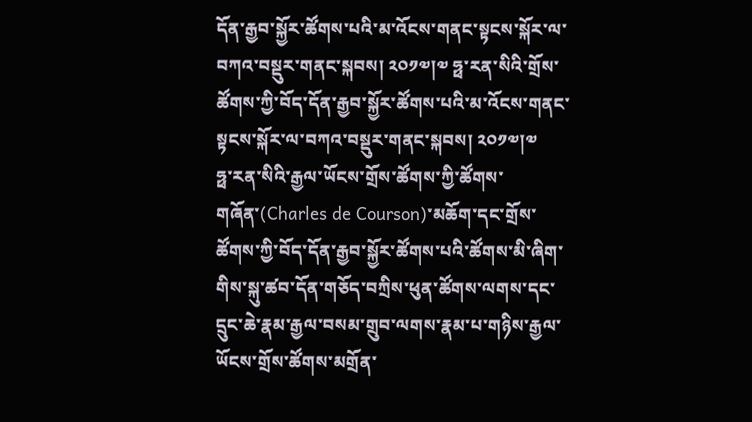དོན་རྒྱབ་སྐྱོར་ཚོགས་པའི་མ་འོངས་གནང་སྟངས་སྐོར་ལ་བཀའ་བསྡུར་གནང་སྐབས། ༢༠༡༧།༧ ཧྥ་རན་སིའི་གྲོས་ཚོགས་ཀྱི་བོད་དོན་རྒྱབ་སྐྱོར་ཚོགས་པའི་མ་འོངས་གནང་སྟངས་སྐོར་ལ་བཀའ་བསྡུར་གནང་སྐབས། ༢༠༡༧།༧
ཧྥ་རན་སིའི་རྒྱལ་ཡོངས་གྲོས་ཚོགས་ཀྱི་ཚོགས་གཞོན་(Charles de Courson)་མཆོག་དང་གྲོས་ཚོགས་ཀྱི་བོད་དོན་རྒྱབ་སྐྱོར་ཚོགས་པའི་ཚོགས་མི་ཞིག་གིས་སྐུ་ཚབ་དོན་གཅོད་བཀྲིས་ཕུན་ཚོགས་ལགས་དང་དྲུང་ཆེ་རྣམ་རྒྱལ་བསམ་གྲུབ་ལགས་རྣམ་པ་གཉིས་རྒྱལ་ཡོངས་གྲོས་ཚོགས་མགྲོན་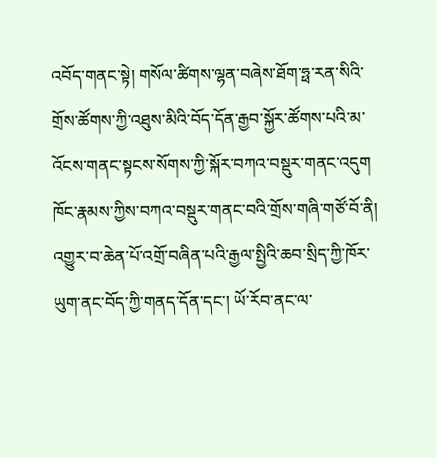འབོད་གནང་སྟེ། གསོལ་ཚིགས་ལྷན་བཞེས་ཐོག་ཧྥ་རན་སིའི་གྲོས་ཚོགས་ཀྱི་འཐུས་མིའི་བོད་དོན་རྒྱབ་སྐྱོར་ཚོགས་པའི་མ་འོངས་གནང་སྟངས་སོགས་ཀྱི་སྐོར་བཀའ་བསྡུར་གནང་འདུག
ཁོང་རྣམས་ཀྱིས་བཀའ་བསྡུར་གནང་བའི་གྲོས་གཞི་གཙོ་བོ་ནི། འགྱུར་བ་ཆེན་པོ་འགྲོ་བཞིན་པའི་རྒྱལ་སྤྱིའི་ཆབ་སྲིད་ཀྱི་ཁོར་ཡུག་ནང་བོད་ཀྱི་གནད་དོན་དང་། ཡོ་རོབ་ནང་ལ་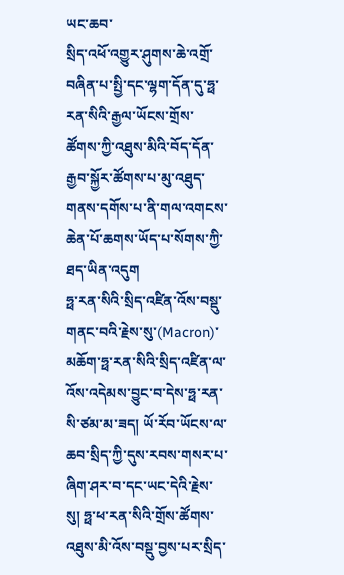ཡང་ཆབ་
སྲིད་འཕོ་འགྱུར་ཤུགས་ཆེ་འགྲོ་བཞིན་པ་སྤྱི་དང་ལྷག་དོན་དུ་ཧྥ་རན་སིའི་རྒྱལ་ཡོངས་གྲོས་ཚོགས་ཀྱི་འཐུས་མིའི་བོད་དོན་རྒྱབ་སྐྱོར་ཚོགས་པ་མུ་འཐུད་གནས་དགོས་པ་ནི་གལ་འགངས་ཆེན་པོ་ཆགས་ཡོད་པ་སོགས་ཀྱི་ཐད་ཡིན་འདུག
ཧྥ་རན་སིའི་སྲིད་འཛིན་འོས་བསྡུ་གནང་བའི་རྗེས་སུ་(Macron)་མཆོག་ཧྥ་རན་སིའི་སྲིད་འཛིན་ལ་འོས་འདེམས་བྱུང་བ་དེས་ཧྥ་རན་སི་ཙམ་མ་ཟད། ཡོ་རོབ་ཡོངས་ལ་ཆབ་སྲིད་ཀྱི་དུས་རབས་གསར་པ་ཞིག་ཤར་བ་དང་ཡང་དེའི་རྗེས་སུ། ཧྥ་ཕ་རན་སིའི་གྲོས་ཚོགས་འཐུས་མི་འོས་བསྡུ་བྱས་པར་སྲིད་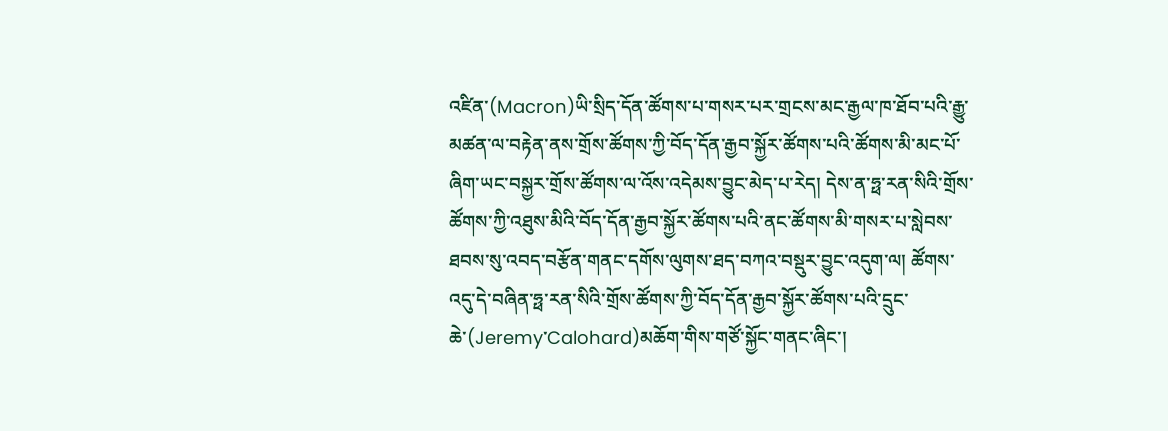འཛིན་(Macron)ཡི་སྲིད་དོན་ཚོགས་པ་གསར་པར་གྲངས་མང་རྒྱལ་ཁ་ཐོབ་པའི་རྒྱུ་མཚན་ལ་བརྟེན་ནས་གྲོས་ཚོགས་ཀྱི་བོད་དོན་རྒྱབ་སྐྱོར་ཚོགས་པའི་ཚོགས་མི་མང་པོ་ཞིག་ཡང་བསྐྱར་གྲོས་ཚོགས་ལ་འོས་འདེམས་བྱུང་མེད་པ་རེད། དེས་ན་ཧྥ་རན་སིའི་གྲོས་ཚོགས་ཀྱི་འཐུས་མིའི་བོད་དོན་རྒྱབ་སྐྱོར་ཚོགས་པའི་ནང་ཚོགས་མི་གསར་པ་སླེབས་ཐབས་སུ་འབད་བརྩོན་གནང་དགོས་ལུགས་ཐད་བཀའ་བསྡུར་བྱུང་འདུག་ལ། ཚོགས་འདུ་དེ་བཞིན་ཧྥ་རན་སིའི་གྲོས་ཚོགས་ཀྱི་བོད་དོན་རྒྱབ་སྐྱོར་ཚོགས་པའི་དྲུང་ཆེ་(Jeremy་Calohard)མཆོག་གིས་གཙོ་སྐྱོང་གནང་ཞིང་།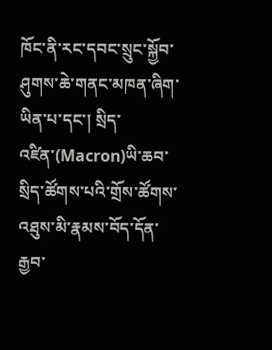ཁོང་ནི་རང་དབང་སྲུང་སྐྱོབ་ཤུགས་ཆེ་གནང་མཁན་ཞིག་ཡིན་པ་དང་། སྲིད་འཛིན་(Macron)ཡི་ཆབ་སྲིད་ཚོགས་པའི་གྲོས་ཚོགས་འཐུས་མི་རྣམས་བོད་དོན་རྒྱབ་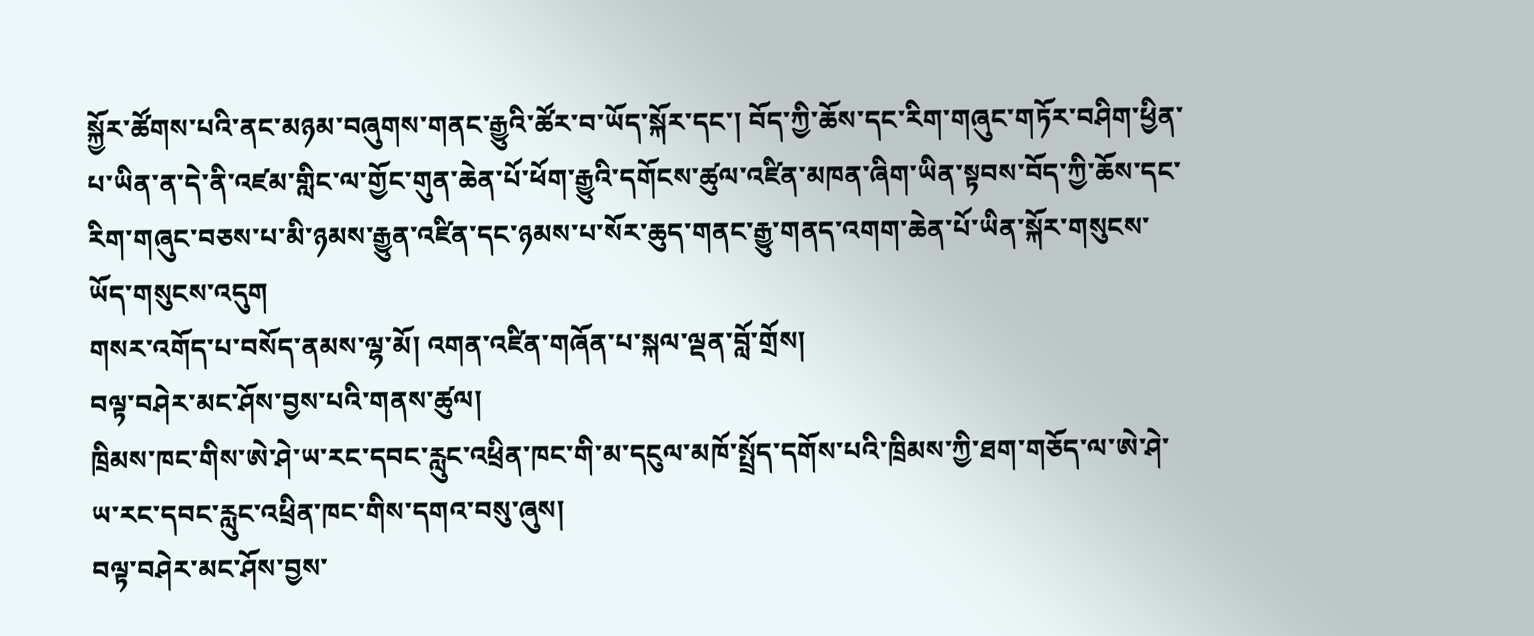སྐྱོར་ཚོགས་པའི་ནང་མཉམ་བཞུགས་གནང་རྒྱུའི་ཚོར་བ་ཡོད་སྐོར་དང་། བོད་ཀྱི་ཆོས་དང་རིག་གཞུང་གཏོར་བཤིག་ཕྱིན་པ་ཡིན་ན་དེ་ནི་འཛམ་གླིང་ལ་གྱོང་གུན་ཆེན་པོ་ཕོག་རྒྱུའི་དགོངས་ཚུལ་འཛིན་མཁན་ཞིག་ཡིན་སྟབས་བོད་ཀྱི་ཆོས་དང་རིག་གཞུང་བཅས་པ་མི་ཉམས་རྒྱུན་འཛིན་དང་ཉམས་པ་སོར་ཆུད་གནང་རྒྱུ་གནད་འགག་ཆེན་པོ་ཡིན་སྐོར་གསུངས་ཡོད་གསུངས་འདུག
གསར་འགོད་པ་བསོད་ནམས་ལྷ་མོ། འགན་འཛིན་གཞོན་པ་སྐལ་ལྡན་བློ་གྲོས།
བལྟ་བཤེར་མང་ཤོས་བྱས་པའི་གནས་ཚུལ།
ཁྲིམས་ཁང་གིས་ཨེ་ཤེ་ཡ་རང་དབང་རླུང་འཕྲིན་ཁང་གི་མ་དངུལ་མཁོ་སྤྲོད་དགོས་པའི་ཁྲིམས་ཀྱི་ཐག་གཅོད་ལ་ཨེ་ཤེ་ཡ་རང་དབང་རླུང་འཕྲིན་ཁང་གིས་དགའ་བསུ་ཞུས།
བལྟ་བཤེར་མང་ཤོས་བྱས་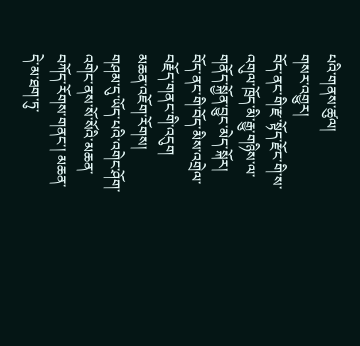པའི་གནས་ཚུལ།
གསར་འགྱུར།
བོད་ནང་གི་རྫ་སྟོད་རྫོང་གི་ས་འགུལ་ཁྲོད་མི་རྒྱུ་གཉིས་ལ་གནོད་སྐྱོན་བྱུང་མེད་སྐོར། བོད་ནང་གི་བོད་མིས་འགྲེལ་བརྗོད་གནང་གི་འདུག
མཆན་འཇོག་རོགས།
གཤམ་དུ་ཡོད་པའི་འགེང་ཤོག་འགེང་ནས་སོ་སོའི་མཆན་བཀོད་རོགས་གནང་། མཆན་དེ་མ་ཐག་ཏུ་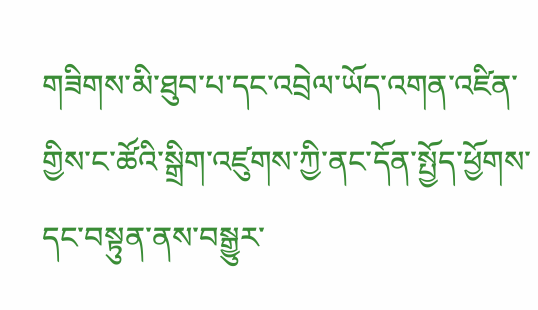གཟིགས་མི་ཐུབ་པ་དང་འབྲེལ་ཡོད་འགན་འཛིན་གྱིས་ང་ཚོའི་སྒྲིག་འཛུགས་ཀྱི་ནང་དོན་སྤྱོད་ཕྱོགས་དང་བསྟུན་ནས་བསྒྱུར་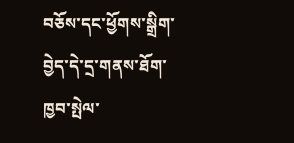བཅོས་དང་ཕྱོགས་སྒྲིག་བྱེད་དེ་དྲ་གནས་ཐོག་ཁྱབ་སྤེལ་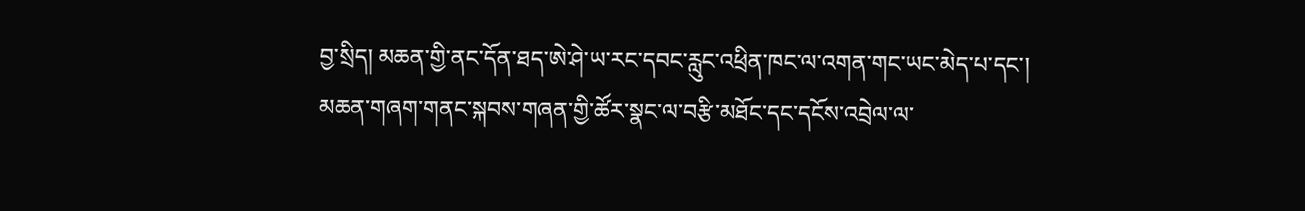བྱ་སྲིད། མཆན་གྱི་ནང་དོན་ཐད་ཨེ་ཤེ་ཡ་རང་དབང་རླུང་འཕྲིན་ཁང་ལ་འགན་གང་ཡང་མེད་པ་དང་། མཆན་གཞག་གནང་སྐབས་གཞན་གྱི་ཚོར་སྣང་ལ་བརྩི་མཐོང་དང་དངོས་འབྲེལ་ལ་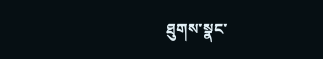ཐུགས་སྣང་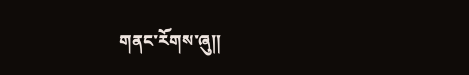གནང་རོགས་ཞུ༎